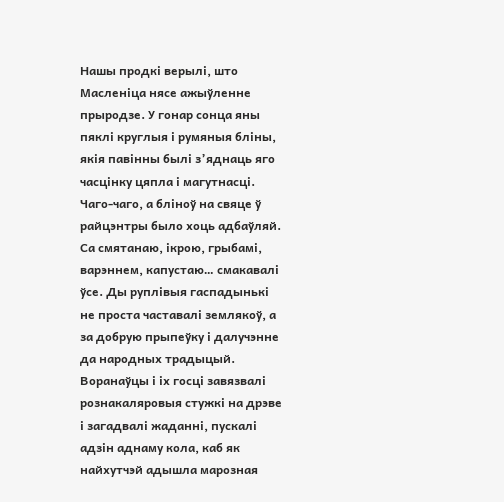Нашы продкі верылі, што Масленіца нясе ажыўленне прыродзе. У гонар сонца яны пяклі круглыя і румяныя бліны, якія павінны былі з’яднаць яго часцінку цяпла і магутнасці.
Чаго-чаго, а бліноў на свяце ў райцэнтры было хоць адбаўляй. Са смятанаю, ікрою, грыбамі, варэннем, капустаю… смакавалі ўсе. Ды руплівыя гаспадынькі не проста частавалі землякоў, а за добрую прыпеўку і далучэнне да народных традыцый. Воранаўцы і іх госці завязвалі рознакаляровыя стужкі на дрэве і загадвалі жаданні, пускалі адзін аднаму кола, каб як найхутчэй адышла марозная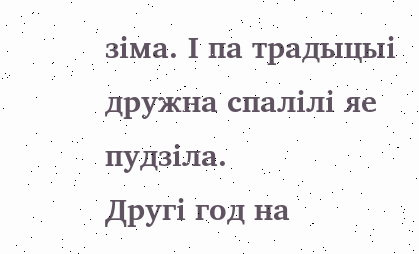зіма. І па традыцыі дружна спалілі яе пудзіла.
Другі год на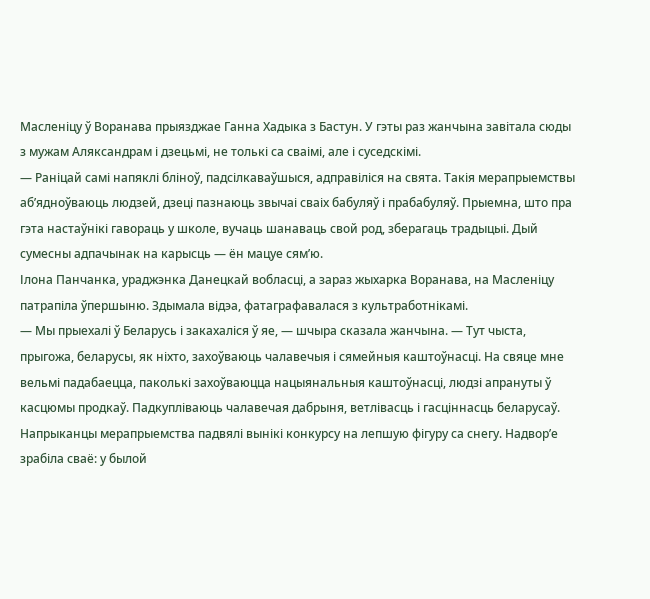Масленіцу ў Воранава прыязджае Ганна Хадыка з Бастун. У гэты раз жанчына завітала сюды з мужам Аляксандрам і дзецьмі, не толькі са сваімі, але і суседскімі.
— Раніцай самі напяклі бліноў, падсілкаваўшыся, адправіліся на свята. Такія мерапрыемствы аб’ядноўваюць людзей, дзеці пазнаюць звычаі сваіх бабуляў і прабабуляў. Прыемна, што пра гэта настаўнікі гавораць у школе, вучаць шанаваць свой род, зберагаць традыцыі. Дый сумесны адпачынак на карысць — ён мацуе сям’ю.
Ілона Панчанка, ураджэнка Данецкай вобласці, а зараз жыхарка Воранава, на Масленіцу патрапіла ўпершыню. Здымала відэа, фатаграфавалася з культработнікамі.
— Мы прыехалі ў Беларусь і закахаліся ў яе, — шчыра сказала жанчына. — Тут чыста, прыгожа, беларусы, як ніхто, захоўваюць чалавечыя і сямейныя каштоўнасці. На свяце мне вельмі падабаецца, паколькі захоўваюцца нацыянальныя каштоўнасці, людзі апрануты ў касцюмы продкаў. Падкупліваюць чалавечая дабрыня, ветлівасць і гасціннасць беларусаў.
Напрыканцы мерапрыемства падвялі вынікі конкурсу на лепшую фігуру са снегу. Надвор’е зрабіла сваё: у былой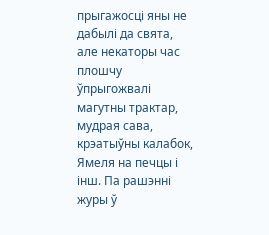прыгажосці яны не дабылі да свята, але некаторы час плошчу ўпрыгожвалі магутны трактар, мудрая сава, крэатыўны калабок, Ямеля на печцы і інш. Па рашэнні журы ў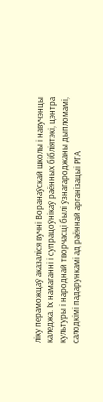ліку пераможцаў аказаліся вучні Воранаўскай школы і навучэнцы каледжа. Іх намаганні і супрацоўнікаў раённых бібліятэкі, цэнтра культуры і народнай творчасці былі ўзнагароджаны дыпломамі, салодкімі падарункамі ад раённай арганізацыі РГА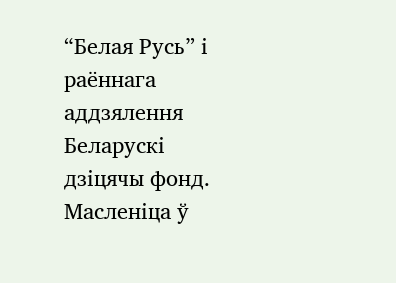“Белая Русь” і раённага аддзялення Беларускі дзіцячы фонд.
Масленіца ў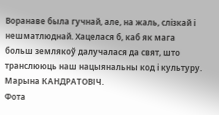Воранаве была гучнай, але, на жаль, слізкай і нешматлюднай. Хацелася б, каб як мага больш землякоў далучалася да свят, што транслююць наш нацыянальны код і культуру.
Марына КАНДРАТОВІЧ.
Фота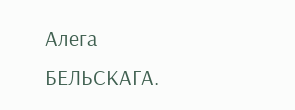Алега БЕЛЬСКАГА.